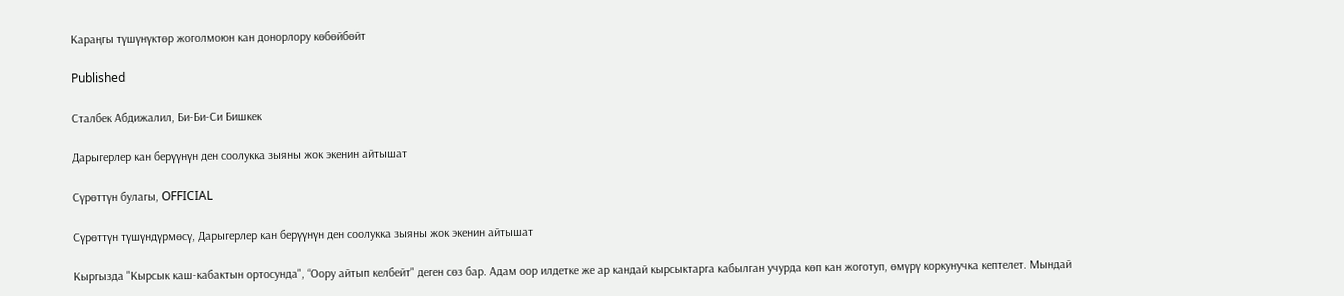Караңгы түшүнүктөр жоголмоюн кан донорлору көбөйбөйт

Published

Сталбек Абдижалил, Би-Би-Си Бишкек

Дарыгерлер кан берүүнүн ден соолукка зыяны жок экенин айтышат

Сүрөттүн булагы, OFFICIAL

Сүрөттүн түшүндүрмөсү, Дарыгерлер кан берүүнүн ден соолукка зыяны жок экенин айтышат

Кыргызда "Кырсык каш-кабактын ортосунда", “Оору айтып келбейт" деген сөз бар. Адам оор илдетке же ар кандай кырсыктарга кабылган учурда көп кан жоготуп, өмүрү коркунучка кептелет. Мындай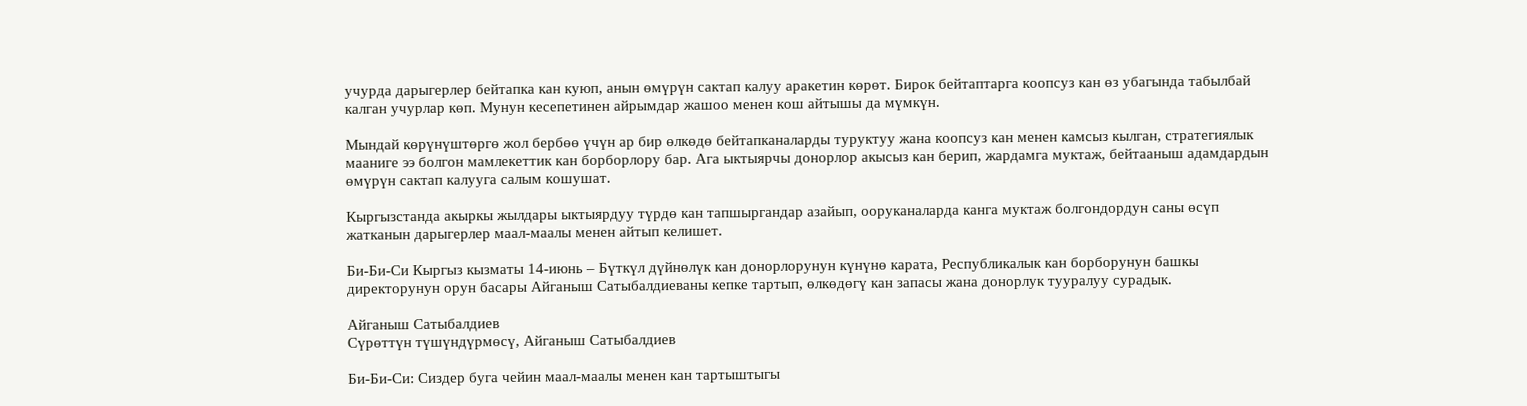учурда дарыгерлер бейтапка кан куюп, анын өмүрүн сактап калуу аракетин көрөт. Бирок бейтаптарга коопсуз кан өз убагында табылбай калган учурлар көп. Мунун кесепетинен айрымдар жашоо менен кош айтышы да мүмкүн.

Мындай көрүнүштөргө жол бербөө үчүн ар бир өлкөдө бейтапканаларды туруктуу жана коопсуз кан менен камсыз кылган, стратегиялык мааниге ээ болгон мамлекеттик кан борборлору бар. Ага ыктыярчы донорлор акысыз кан берип, жардамга муктаж, бейтааныш адамдардын өмүрүн сактап калууга салым кошушат.

Кыргызстанда акыркы жылдары ыктыярдуу түрдө кан тапшыргандар азайып, ооруканаларда канга муктаж болгондордун саны өсүп жатканын дарыгерлер маал-маалы менен айтып келишет.

Би-Би-Си Кыргыз кызматы 14-июнь – Бүткүл дүйнөлүк кан донорлорунун күнүнө карата, Республикалык кан борборунун башкы директорунун орун басары Айганыш Сатыбалдиеваны кепке тартып, өлкөдөгү кан запасы жана донорлук тууралуу сурадык.

Айганыш Сатыбалдиев
Сүрөттүн түшүндүрмөсү, Айганыш Сатыбалдиев

Би-Би-Си: Сиздер буга чейин маал-маалы менен кан тартыштыгы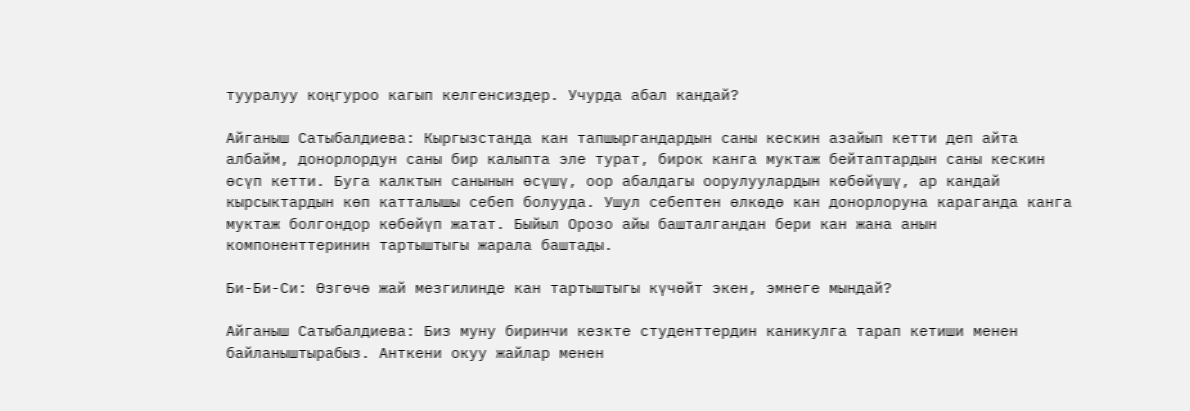тууралуу коңгуроо кагып келгенсиздер. Учурда абал кандай?

Айганыш Сатыбалдиева: Кыргызстанда кан тапшыргандардын саны кескин азайып кетти деп айта албайм, донорлордун саны бир калыпта эле турат, бирок канга муктаж бейтаптардын саны кескин өсүп кетти. Буга калктын санынын өсүшү, оор абалдагы оорулуулардын көбөйүшү, ар кандай кырсыктардын көп катталышы себеп болууда. Ушул себептен өлкөдө кан донорлоруна караганда канга муктаж болгондор көбөйүп жатат. Быйыл Орозо айы башталгандан бери кан жана анын компоненттеринин тартыштыгы жарала баштады.

Би-Би-Си: Өзгөчө жай мезгилинде кан тартыштыгы күчөйт экен, эмнеге мындай?

Айганыш Сатыбалдиева: Биз муну биринчи кезкте студенттердин каникулга тарап кетиши менен байланыштырабыз. Анткени окуу жайлар менен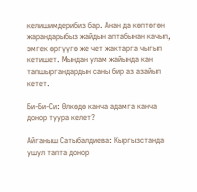келишимдерибиз бар. Анан да көптөгөн жарандарыбыз жайдын аптабынан качып, эмгек өргүүгө же чет жактарга чыгып кетишет. Мындан улам жайында кан тапшыргандардын саны бир аз азайып кетет.

Би-Би-Си: Өлкөдө канча адамга канча донор туура келет?

Айганыш Сатыбалдиева: Кыргызстанда ушул тапта донор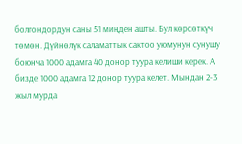болгондордун саны 51 миңден ашты. Бул көрсөткүч төмөн. Дүйнөлүк саламаттык сактоо уюмунун сунушу боюнча 1000 адамга 40 донор туура келиши керек. А бизде 1000 адамга 12 донор туура келет. Мындан 2-3 жыл мурда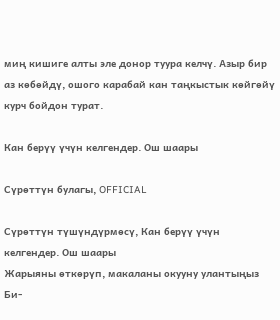миң кишиге алты эле донор туура келчү. Азыр бир аз көбөйдү, ошого карабай кан таңкыстык көйгөйү курч бойдон турат.

Кан берүү үчүн келгендер. Ош шаары

Сүрөттүн булагы, OFFICIAL

Сүрөттүн түшүндүрмөсү, Кан берүү үчүн келгендер. Ош шаары
Жарыяны өткөрүп, макаланы окууну улантыңыз
Би-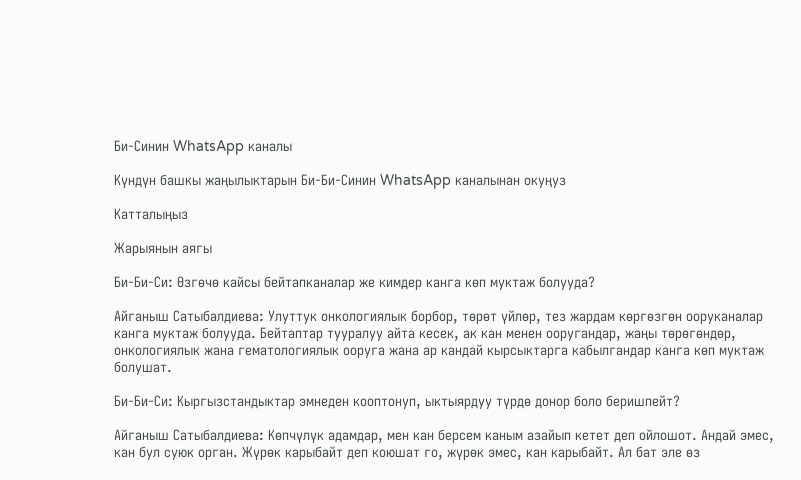Би-Синин WhatsApp каналы

Күндүн башкы жаңылыктарын Би-Би-Синин WhatsApp каналынан окуңуз

Катталыңыз

Жарыянын аягы

Би-Би-Си: Өзгөчө кайсы бейтапканалар же кимдер канга көп муктаж болууда?

Айганыш Сатыбалдиева: Улуттук онкологиялык борбор, төрөт үйлөр, тез жардам көргөзгөн ооруканалар канга муктаж болууда. Бейтаптар тууралуу айта кесек, ак кан менен ооругандар, жаңы төрөгөндөр, онкологиялык жана гематологиялык ооруга жана ар кандай кырсыктарга кабылгандар канга көп муктаж болушат.

Би-Би-Си: Кыргызстандыктар эмнеден кооптонуп, ыктыярдуу түрдө донор боло беришпейт?

Айганыш Сатыбалдиева: Көпчүлүк адамдар, мен кан берсем каным азайып кетет деп ойлошот. Андай эмес, кан бул суюк орган. Жүрөк карыбайт деп коюшат го, жүрөк эмес, кан карыбайт. Ал бат эле өз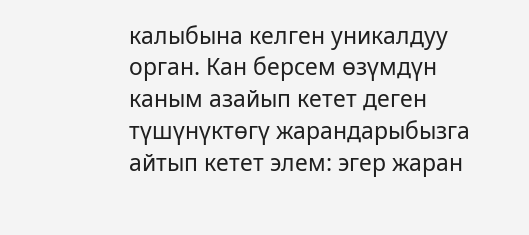калыбына келген уникалдуу орган. Кан берсем өзүмдүн каным азайып кетет деген түшүнүктөгү жарандарыбызга айтып кетет элем: эгер жаран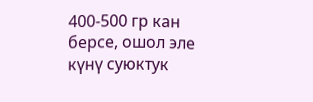400-500 гр кан берсе, ошол эле күнү суюктук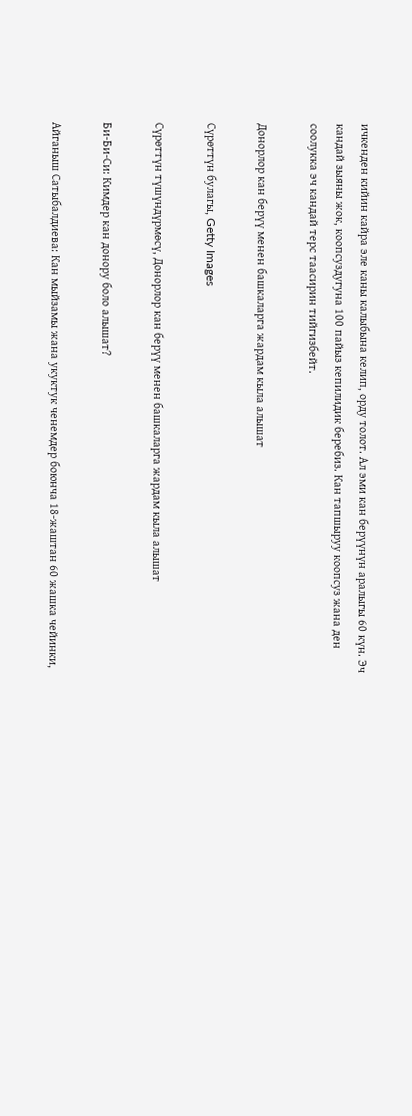ичкенден кийин кайра эле каны калыбына келип, орду толот. Ал эми кан берүүнүн аралыгы 60 күн. Эч кандай зыяны жок, коопсуздугуна 100 пайыз кепилидик беребиз. Кан тапшыруу коопсуз жана ден соолукка эч кандай терс таасирин тийгизбейт.

Донорлор кан берүү менен башкаларга жардам кыла алышат

Сүрөттүн булагы, Getty Images

Сүрөттүн түшүндүрмөсү, Донорлор кан берүү менен башкаларга жардам кыла алышат

Би-Би-Си: Кимдер кан донору боло алышат?

Айганыш Сатыбалдиева: Кан мыйзамы жана укуктук ченемдер боюнча 18-жаштан 60 жашка чейинки,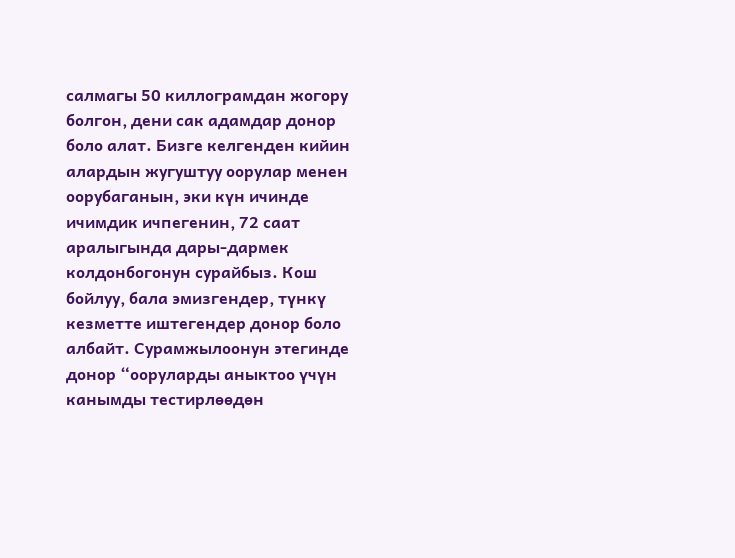салмагы 50 киллограмдан жогору болгон, дени сак адамдар донор боло алат. Бизге келгенден кийин алардын жугуштуу оорулар менен оорубаганын, эки күн ичинде ичимдик ичпегенин, 72 саат аралыгында дары-дармек колдонбогонун сурайбыз. Кош бойлуу, бала эмизгендер, түнкү кезметте иштегендер донор боло албайт. Сурамжылоонун этегинде донор “ооруларды аныктоо үчүн канымды тестирлөөдөн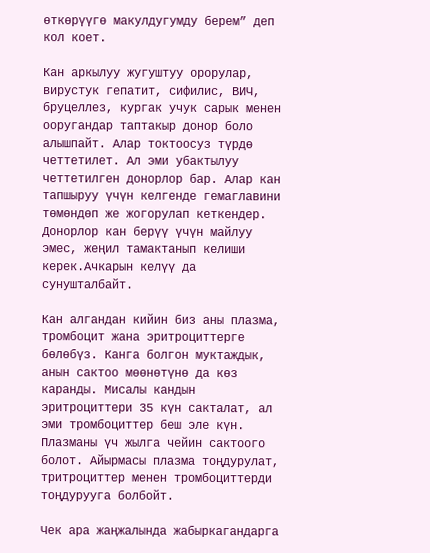өткөрүүгө макулдугумду берем” деп кол коет.

Кан аркылуу жугуштуу орорулар, вирустук гепатит, сифилис, ВИЧ, бруцеллез, кургак учук сарык менен ооругандар таптакыр донор боло алышпайт. Алар токтоосуз түрдө четтетилет. Ал эми убактылуу четтетилген донорлор бар. Алар кан тапшыруу үчүн келгенде гемаглавини төмөндөп же жогорулап кеткендер. Донорлор кан берүү үчүн майлуу эмес, жеңил тамактанып келиши керек.Ачкарын келүү да сунушталбайт.

Кан алгандан кийин биз аны плазма, тромбоцит жана эритроциттерге бөлөбүз. Канга болгон муктаждык, анын сактоо мөөнөтүнө да көз каранды. Мисалы кандын эритроциттери 35 күн сакталат, ал эми тромбоциттер беш эле күн. Плазманы үч жылга чейин сактоого болот. Айырмасы плазма тоңдурулат, тритроциттер менен тромбоциттерди тоңдурууга болбойт.

Чек ара жаңжалында жабыркагандарга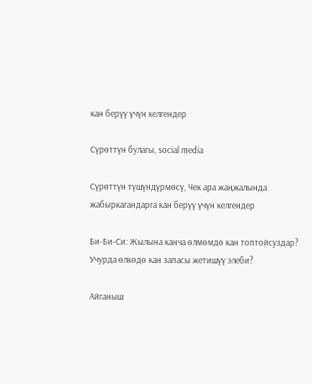кан берүү үчүн келгендер

Сүрөттүн булагы, social media

Сүрөттүн түшүндүрмөсү, Чек ара жаңжалында жабыркагандарга кан берүү үчүн келгендер

Би-Би-Си: Жылына канча өлмөмдө кан топтойсуздар? Учурда өлкөдө кан запасы жетишүү элеби?

Айганыш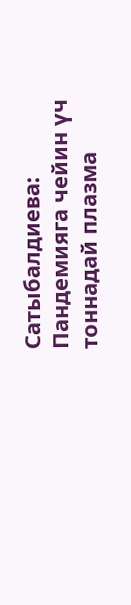Сатыбалдиева: Пандемияга чейин үч тоннадай плазма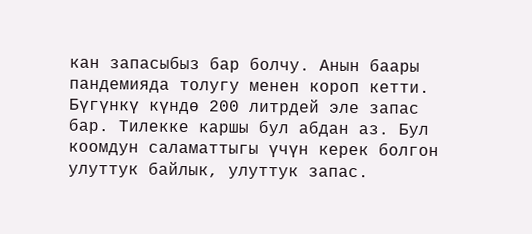кан запасыбыз бар болчу. Анын баары пандемияда толугу менен короп кетти. Бүгүнкү күндө 200 литрдей эле запас бар. Тилекке каршы бул абдан аз. Бул коомдун саламаттыгы үчүн керек болгон улуттук байлык, улуттук запас.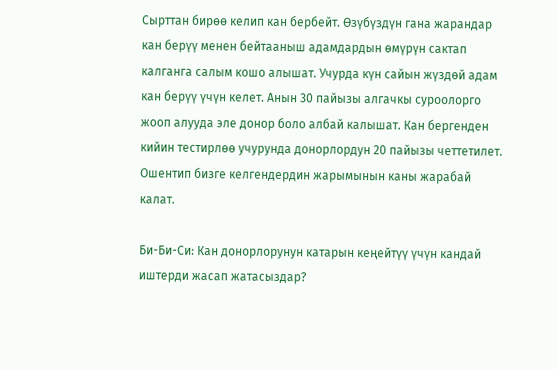Сырттан бирөө келип кан бербейт. Өзүбүздүн гана жарандар кан берүү менен бейтааныш адамдардын өмүрүн сактап калганга салым кошо алышат. Учурда күн сайын жүздөй адам кан берүү үчүн келет. Анын 30 пайызы алгачкы суроолорго жооп алууда эле донор боло албай калышат. Кан бергенден кийин тестирлөө учурунда донорлордун 20 пайызы четтетилет. Ошентип бизге келгендердин жарымынын каны жарабай калат.

Би-Би-Си: Кан донорлорунун катарын кеңейтүү үчүн кандай иштерди жасап жатасыздар?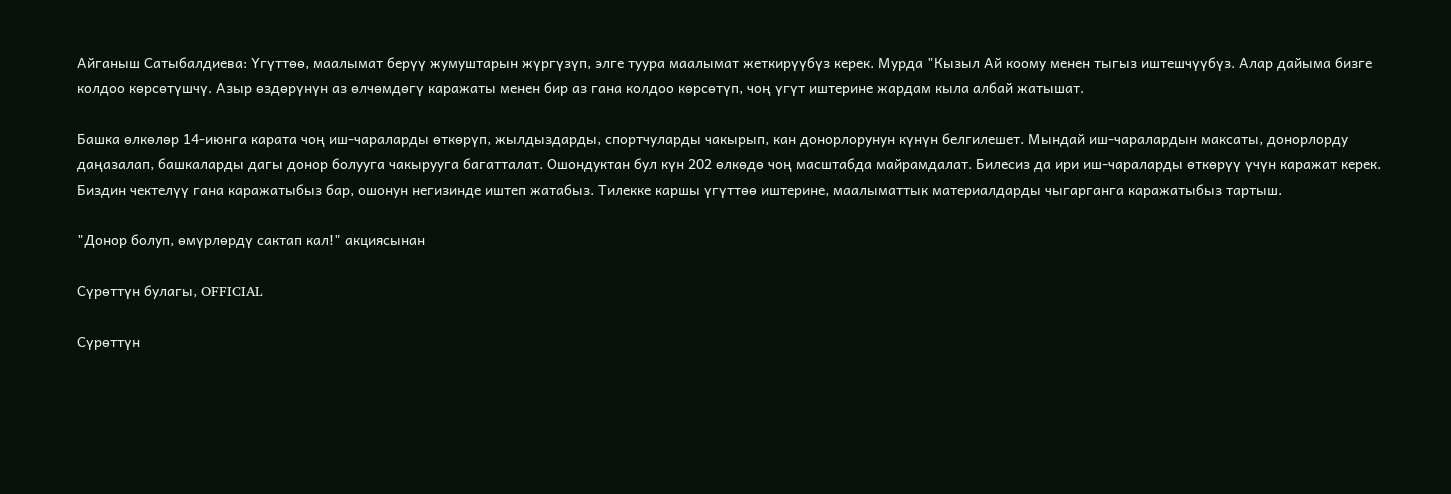Айганыш Сатыбалдиева: Үгүттөө, маалымат берүү жумуштарын жүргүзүп, элге туура маалымат жеткирүүбүз керек. Мурда "Кызыл Ай коому менен тыгыз иштешчүүбүз. Алар дайыма бизге колдоо көрсөтүшчү. Азыр өздөрүнүн аз өлчөмдөгү каражаты менен бир аз гана колдоо көрсөтүп, чоң үгүт иштерине жардам кыла албай жатышат.

Башка өлкөлөр 14-июнга карата чоң иш-чараларды өткөрүп, жылдыздарды, спортчуларды чакырып, кан донорлорунун күнүн белгилешет. Мындай иш-чаралардын максаты, донорлорду даңазалап, башкаларды дагы донор болууга чакырууга багатталат. Ошондуктан бул күн 202 өлкөдө чоң масштабда майрамдалат. Билесиз да ири иш-чараларды өткөрүү үчүн каражат керек. Биздин чектелүү гана каражатыбыз бар, ошонун негизинде иштеп жатабыз. Тилекке каршы үгүттөө иштерине, маалыматтык материалдарды чыгарганга каражатыбыз тартыш.

"Донор болуп, өмүрлөрдү сактап кал!" акциясынан

Сүрөттүн булагы, OFFICIAL

Сүрөттүн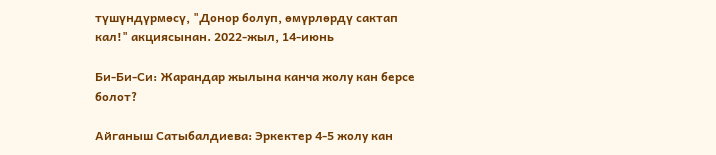түшүндүрмөсү, "Донор болуп, өмүрлөрдү сактап кал!" акциясынан. 2022-жыл, 14-июнь

Би-Би-Си: Жарандар жылына канча жолу кан берсе болот?

Айганыш Сатыбалдиева: Эркектер 4-5 жолу кан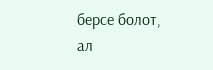берсе болот, ал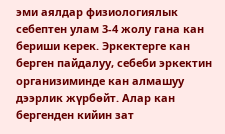эми аялдар физиологиялык себептен улам 3-4 жолу гана кан бериши керек. Эркектерге кан берген пайдалуу, себеби эркектин организиминде кан алмашуу дээрлик жүрбөйт. Алар кан бергенден кийин зат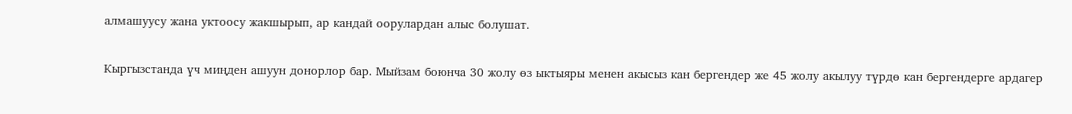алмашуусу жана уктоосу жакшырып, ар кандай оорулардан алыс болушат.

Кыргызстанда үч миңден ашуун донорлор бар. Мыйзам боюнча 30 жолу өз ыктыяры менен акысыз кан бергендер же 45 жолу акылуу түрдө кан бергендерге ардагер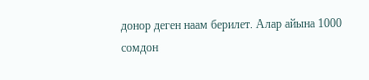донор деген наам берилет. Алар айына 1000 сомдон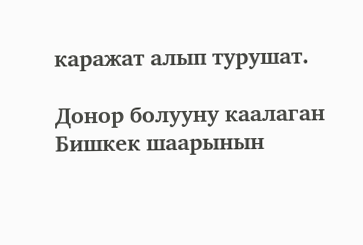каражат алып турушат.

Донор болууну каалаган Бишкек шаарынын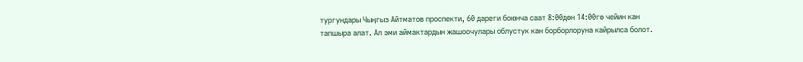тургундары Чыңгыз Айтматов проспекти, 60 дареги боюнча саат 8:00дөн 14:00гө чейин кан тапшыра алат. Ал эми аймактардын жашоочулары облустук кан борборлоруна кайрылса болот.